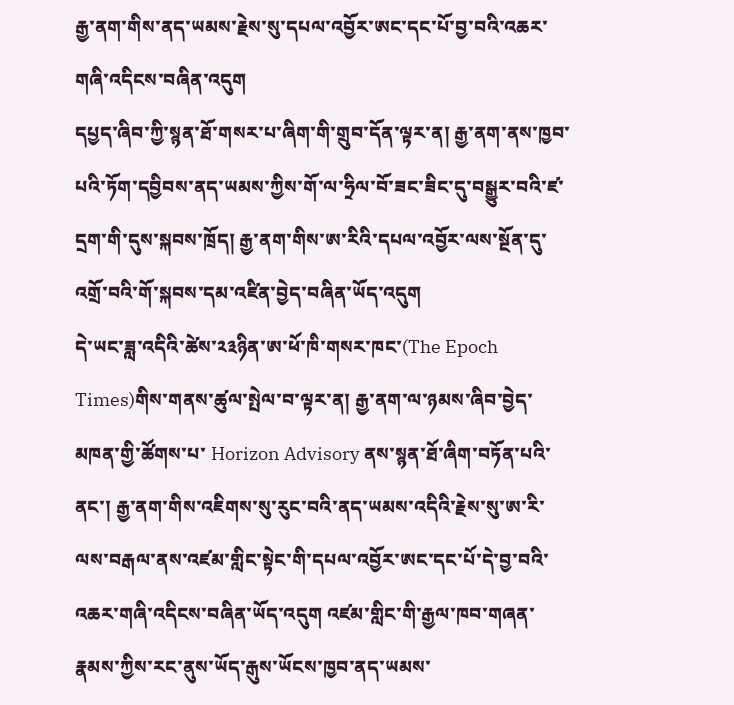རྒྱ་ནག་གིས་ནད་ཡམས་རྗེས་སུ་དཔལ་འབྱོར་ཨང་དང་པོ་བྱ་བའི་འཆར་གཞི་འདིངས་བཞིན་འདུག
དཔྱད་ཞིབ་ཀྱི་སྙན་ཐོ་གསར་པ་ཞིག་གི་གྲུབ་དོན་ལྟར་ན། རྒྱ་ནག་ནས་ཁྱབ་པའི་ཏོག་དབྱིབས་ནད་ཡམས་ཀྱིས་གོ་ལ་ཧྲིལ་བོ་ཟང་ཟིང་དུ་བསྒྱུར་བའི་ཛ་དྲག་གི་དུས་སྐབས་ཁྲོད། རྒྱ་ནག་གིས་ཨ་རིའི་དཔལ་འབྱོར་ལས་སྔོན་དུ་འགྲོ་བའི་གོ་སྐབས་དམ་འཛིན་བྱེད་བཞིན་ཡོད་འདུག
དེ་ཡང་ཟླ་འདིའི་ཚེས་༢༣ཉིན་ཨ་ཕོ་ཁི་གསར་ཁང་(The Epoch Times)གིས་གནས་ཚུལ་སྤེལ་བ་ལྟར་ན། རྒྱ་ནག་ལ་ཉམས་ཞིབ་བྱེད་མཁན་གྱི་ཚོགས་པ་ Horizon Advisory ནས་སྙན་ཐོ་ཞིག་བཏོན་པའི་ནང་། རྒྱ་ནག་གིས་འཇིགས་སུ་རུང་བའི་ནད་ཡམས་འདིའི་རྗེས་སུ་ཨ་རི་ལས་བརྒལ་ནས་འཛམ་གླིང་སྟེང་གི་དཔལ་འབྱོར་ཨང་དང་པོ་དེ་བྱ་བའི་འཆར་གཞི་འདིངས་བཞིན་ཡོད་འདུག འཛམ་གླིང་གི་རྒྱལ་ཁབ་གཞན་རྣམས་ཀྱིས་རང་ནུས་ཡོད་རྒུས་ཡོངས་ཁྱབ་ནད་ཡམས་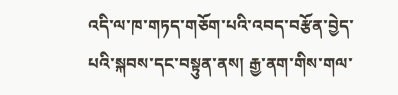འདི་ལ་ཁ་གཏད་གཅོག་པའི་འབད་བརྩོན་བྱེད་པའི་སྐབས་དང་བསྟུན་ནས། རྒྱ་ནག་གིས་གལ་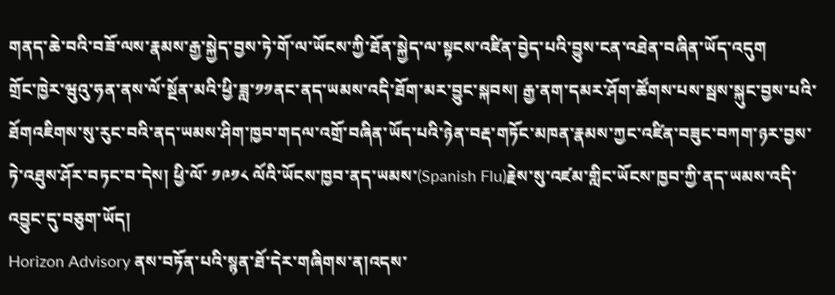གནད་ཆེ་བའི་བཟོ་ལས་རྣམས་རྒྱ་སྐྱེད་བྱས་ཏེ་གོ་ལ་ཡོངས་ཀྱི་ཐོན་སྐྱེད་ལ་སྟངས་འཛིན་བྱེད་པའི་བྱུས་ངན་འཐེན་བཞིན་ཡོད་འདུག
གྲོང་ཁྱེར་ཝུའུ་ཧན་ནས་ལོ་སྔོན་མའི་ཕྱི་ཟླ་༡༡ནང་ནད་ཡམས་འདི་ཐོག་མར་བྱུང་སྐབས། རྒྱ་ནག་དམར་ཤོག་ཚོགས་པས་སྦས་སྐུང་བྱས་པའི་ཐོགའཇིགས་སུ་རུང་བའི་ནད་ཡམས་ཤིག་ཁྱབ་གདལ་འགྲོ་བཞིན་ཡོད་པའི་ཉེན་བརྡ་གཏོང་མཁན་རྣམས་ཀྱང་འཛིན་བཟུང་བཀག་ཉར་བྱས་ཏེ་འཐུས་ཤོར་བཏང་བ་དེས། ཕྱི་ལོ་ ༡༩༡༨ ལོའི་ཡོངས་ཁྱབ་ནད་ཡམས་(Spanish Flu)རྗེས་སུ་འཛམ་གླིང་ཡོངས་ཁྱབ་ཀྱི་ནད་ཡམས་འདི་འབྱུང་དུ་བཅུག་ཡོད།
Horizon Advisory ནས་བཏོན་པའི་སྙན་ཐོ་དེར་གཞིགས་ན།འདས་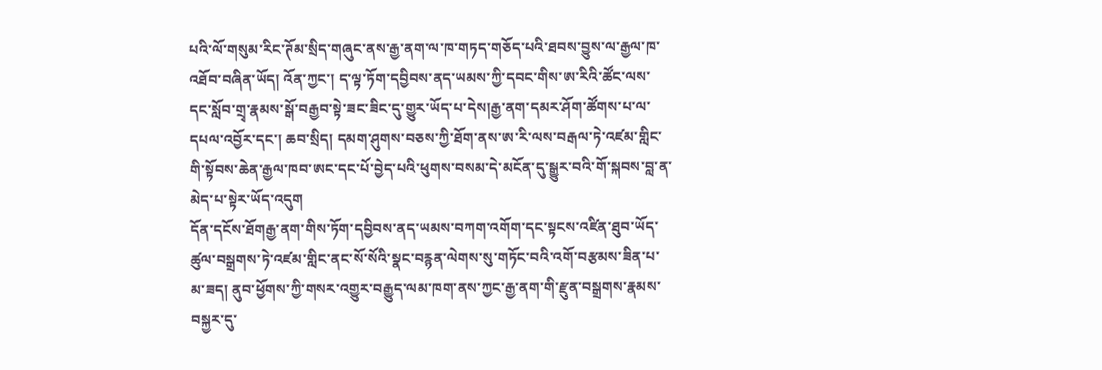པའི་ལོ་གསུམ་རིང་ཊོམ་སྲིད་གཞུང་ནས་རྒྱ་ནག་ལ་ཁ་གཏད་གཅོད་པའི་ཐབས་བྱུས་ལ་རྒྱལ་ཁ་འཐོབ་བཞིན་ཡོད། འོན་ཀྱང་། ད་ལྟ་ཏོག་དབྱིབས་ནད་ཡམས་ཀྱི་དབང་གིས་ཨ་རིའི་ཚོང་ལས་དང་སློབ་གྲྭ་རྣམས་སྒོ་བརྒྱབ་སྟེ་ཟང་ཟིང་དུ་གྱུར་ཡོད་པ་དེས།རྒྱ་ནག་དམར་ཤོག་ཚོགས་པ་ལ་དཔལ་འབྱོར་དང་། ཆབ་སྲིད། དམག་ཤུགས་བཅས་ཀྱི་ཐོག་ནས་ཨ་རི་ལས་བརྒལ་ཏེ་འཛམ་གླིང་གི་སྟོབས་ཆེན་རྒྱལ་ཁབ་ཨང་དང་པོ་བྱེད་པའི་ཕུགས་བསམ་དེ་མངོན་དུ་སྒྱུར་བའི་གོ་སྐབས་བླ་ན་མེད་པ་སྟེར་ཡོད་འདུག
དོན་དངོས་ཐོགརྒྱ་ནག་གིས་ཏོག་དབྱིབས་ནད་ཡམས་བཀག་འགོག་དང་སྟངས་འཛིན་ཐུབ་ཡོད་ཚུལ་བསྒྲགས་ཏེ་འཛམ་གླིང་ནང་སོ་སོའི་སྣང་བརྙན་ལེགས་སུ་གཏོང་བའི་འགོ་བརྩམས་ཟིན་པ་མ་ཟད། ནུབ་ཕྱོགས་ཀྱི་གསར་འགྱུར་བརྒྱུད་ལམ་ཁག་ནས་ཀྱང་རྒྱ་ནག་གི་རྫུན་བསྒྲགས་རྣམས་བསྐྱར་དུ་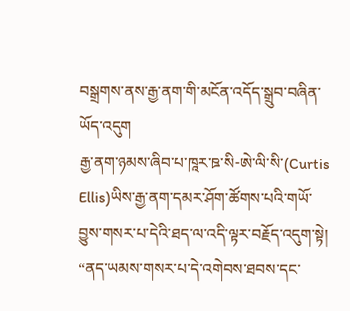བསྒྲགས་ནས་རྒྱ་ནག་གི་མངོན་འདོད་སྒྲུབ་བཞིན་ཡོད་འདུག
རྒྱ་ནག་ཉམས་ཞིབ་པ་ཁཱར་ཋ་སི-ཨེ་ལི་སི་(Curtis Ellis)ཡིས་རྒྱ་ནག་དམར་ཤོག་ཚོགས་པའི་གཡོ་བྱུས་གསར་པ་དེའི་ཐད་ལ་འདི་ལྟར་བརྗོད་འདུག་སྟེ། “ནད་ཡམས་གསར་པ་དེ་འགེབས་ཐབས་དང་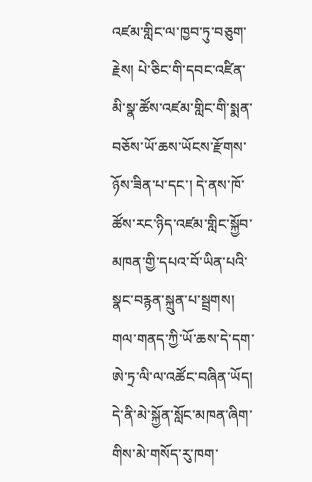འཛམ་གླིང་ལ་ཁྱབ་ཏུ་བཅུག་རྗེས། པེ་ཅིང་གི་དབང་འཛིན་མི་སྣ་ཚོས་འཛམ་གླིང་གི་སྨན་བཅོས་ཡོ་ཆས་ཡོངས་རྫོགས་ཉོས་ཟིན་པ་དང་། དེ་ནས་ཁོ་ཚོས་རང་ཉིད་འཛམ་གླིང་སྐྱོབ་མཁན་གྱི་དཔའ་བོ་ཡིན་པའི་སྣང་བརྙན་སྐྲུན་པ་སྦྲགས། གལ་གནད་ཀྱི་ཡོ་ཆས་དེ་དག་ཨེ་ཏྲ་ལི་ལ་འཚོང་བཞིན་ཡོད། དེ་ནི་མེ་སྐྱོན་སློང་མཁན་ཞིག་གིས་མེ་གསོད་རུ་ཁག་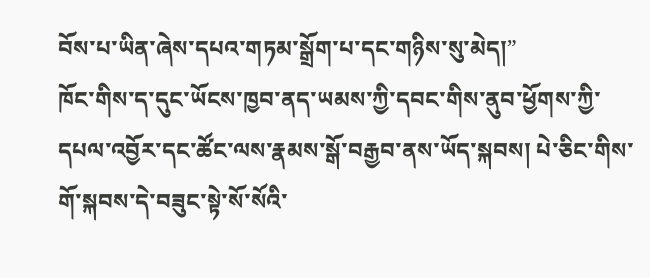བོས་པ་ཡིན་ཞེས་དཔའ་གཏམ་སྒྲོག་པ་དང་གཉིས་སུ་མེད།”
ཁོང་གིས་ད་དུང་ཡོངས་ཁྱབ་ནད་ཡམས་ཀྱི་དབང་གིས་ནུབ་ཕྱོགས་ཀྱི་དཔལ་འབྱོར་དང་ཚོང་ལས་རྣམས་སྒོ་བརྒྱབ་ནས་ཡོད་སྐབས། པེ་ཅིང་གིས་གོ་སྐབས་དེ་བཟུང་སྟེ་སོ་སོའི་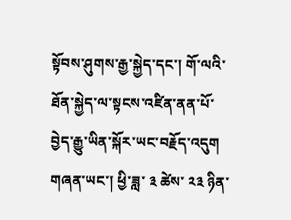སྟོབས་ཤུགས་རྒྱ་སྐྱེད་དང་། གོ་ལའི་ཐོན་སྐྱེད་ལ་སྟངས་འཛིན་ནན་པོ་བྱེད་རྒྱུ་ཡིན་སྐོར་ཡང་བརྗོད་འདུག
གཞན་ཡང་། ཕྱི་ཟླ་ ༣ ཚེས་ ༢༣ ཉིན་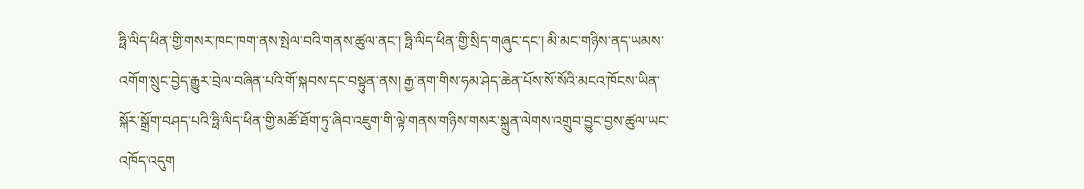ཧྥི་ལིད་ཕིན་གྱི་གསར་ཁང་ཁག་ནས་སྤེལ་བའི་གནས་ཚུལ་ནང་། ཧྥི་ལིད་ཕིན་གྱི་སྲིད་གཞུང་དང་། མི་མང་གཉིས་ནད་ཡམས་འགོག་སྲུང་བྱེད་རྒྱུར་བྲེལ་བཞིན་པའི་གོ་སྐབས་དང་བསྟུན་ནས། རྒྱ་ནག་གིས་ཧམ་ཤེད་ཆེན་པོས་སོ་སོའི་མངའ་ཁོངས་ཡིན་སྐོར་སྒྲོག་བཤད་པའི་ཧྥི་ལིད་ཕིན་གྱི་མཚོ་ཐོག་ཏུ་ཞིབ་འཇུག་གི་ལྟེ་གནས་གཉིས་གསར་སྐྲུན་ལེགས་འགྲུབ་བྱུང་བྱས་ཚུལ་ཡང་འཁོད་འདུག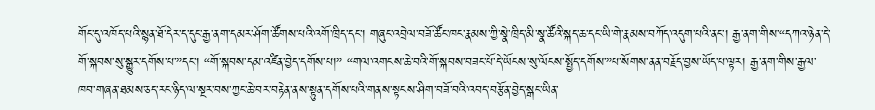གོང་དུ་འཁོད་པའི་སྙན་ཐོ་དེར་ད་དུང་རྒྱ་ནག་དམར་ཤོག་ཚོགས་པའི་འགོ་ཁྲིད་དང་། གཞུང་འབྲེལ་བཟོ་ཚོང་ཁང་རྣམས་ཀྱི་སྣེ་ཁྲིད་མི་སྣ་ཚོའི་སྐད་ཆ་དང་ཡི་གེ་རྣམས་བཀོད་འདུག་པའི་ནང་། རྒྱ་ནག་གིས་“དཀའ་ཉེན་དེ་གོ་སྐབས་སུ་སྒྱུར་དགོས་པ་”དང་། “གོ་སྐབས་དམ་འཛིན་བྱེད་དགོས་པ།” “གལ་འགངས་ཆེ་བའི་གོ་སྐབས་བཟང་པོ་དེ་ཡོངས་སུ་ལོངས་སྤྱོད་དགོས་”པ་སོགས་ནན་བརྗོད་བྱས་ཡོད་པ་ལྟར། རྒྱ་ནག་གིས་རྒྱལ་ཁབ་གཞན་ཐམས་ཅད་རང་ཉིད་ལ་སྔར་བས་ཀྱང་ཆེ་བར་བརྟེན་ནས་སྟུན་དགོས་པའི་གནས་སྟངས་ཤིག་བཟོ་བའི་འབད་བརྩོན་བྱེད་སྒང་ཡིན་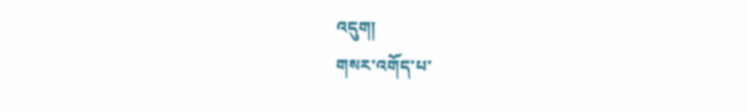འདུག།
གསར་འགོད་པ་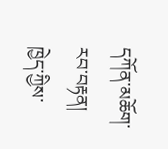དཀོན་མཆོག་རབ་བརྟན།
ཁྱེད་ཀྱིས་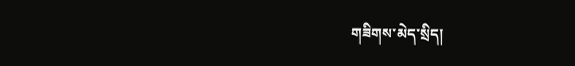གཟིགས་མེད་སྲིད།